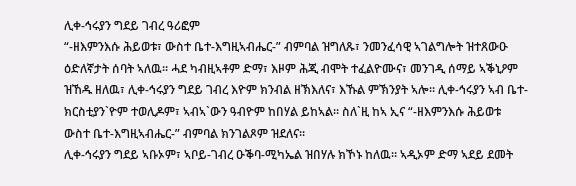ሊቀ-ኅሩያን ግደይ ገብረ ዓሪፎም
“-ዘእምንእሱ ሕይወቱ፣ ውስተ ቤተ-እግዚኣብሔር-” ብምባል ዝግለጹ፣ ንመንፈሳዊ ኣገልግሎት ዝተጸውዑ ዕድለኛታት ሰባት ኣለዉ። ሓደ ካብዚኣቶም ድማ፣ እዞም ሕጂ ብሞት ተፈልዮሙና፣ መንገዲ ሰማይ ኣቕኒዖም ዝኸዱ ዘለዉ፣ ሊቀ-ኅሩያን ግደይ ገብረ እዮም ክንብል ዘኽእለና፣ እኹል ምኽንያት ኣሎ። ሊቀ-ኅሩያን ኣብ ቤተ-ክርስቲያን`ዮም ተወሊዶም፣ ኣብኣ`ውን ዓብዮም ከበሃል ይከኣል። ስለ`ዚ ከኣ ኢና “-ዘእምንእሱ ሕይወቱ ውስተ ቤተ-እግዚኣብሔር-” ብምባል ክንገልጾም ዝደለና።
ሊቀ-ኅሩያን ግደይ ኣቡኦም፣ ኣቦይ-ገብረ ዑቕባ-ሚካኤል ዝበሃሉ ክኾኑ ከለዉ። ኣዲኦም ድማ ኣደይ ደመት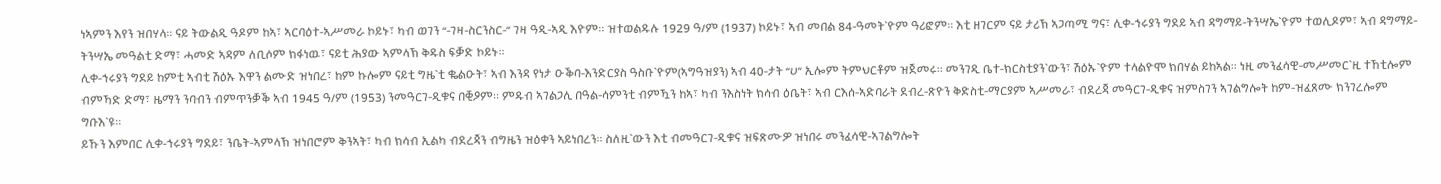ነኣምን እየን ዝበሃላ። ናይ ትውልዲ ዓዶም ከኣ፣ ኣርባዕተ-ኣሥመራ ኮይኑ፣ ካብ ወገን “-ገዛ-ስርንስር-” ገዛ ዓዲ-ኣዲ እዮም። ዝተወልዱሉ 1929 ዓ/ም (1937) ኮይኑ፣ ኣብ መበል 84-ዓመት`ዮም ዓሪፎም። እቲ ዘገርም ናይ ታሪኽ ኣጋጣሚ ግና፣ ሊቀ-ኅሩያን ግደይ ኣብ ዳግማይ-ትንሣኤ`ዮም ተወሊዶም፣ ኣብ ዳግማይ-ትንሣኤ መዓልቲ ድማ፣ ሓመድ ኣዳም ለቢሶም ክፋነዉ፣ ናይቲ ሕያው ኣምላኽ ቅዱስ ፍቓድ ኮይኑ።
ሊቀ-ኅሩያን ግደይ ከምቲ ኣብቲ ሽዕኡ እዋን ልሙድ ዝነበረ፣ ከም ኩሎም ናይቲ ግዜ`ቲ ቈልዑት፣ ኣብ እንዳ የነታ ዑቕባ-እንድርያስ ዓስቡ`ዮም(ኣግዓዝያን) ኣብ 40-ታት “ሀ” ኢሎም ትምህርቶም ዝጀመሩ። መንገዲ ቤተ-ክርስቲያን`ውን፣ ሽዕኡ`ዮም ተላልዮሞ ክበሃል ይከኣል። ነዚ መንፈሳዊ-መሥመር`ዚ ተኸቲሎም ብምኻድ ድማ፣ ዜማን ንባብን ብምጥንቓቕ ኣብ 1945 ዓ/ም (1953) ንመዓርገ-ዲቁና በቒዖም። ምዱብ ኣገልጋሊ በዓል-ሳምንቲ ብምዃን ከኣ፣ ካብ ንእስነት ክሳብ ዕቤት፣ ኣብ ርእሰ-ኣድባራት ደብረ-ጽዮን ቅድስቲ-ማርያም ኣሥመራ፣ ብደረጃ መዓርገ-ዲቁና ዝምስገን ኣገልግሎት ከም-ዝፈጸሙ ክንገረሎም ግቡእ`ዩ።
ይኹን እምበር ሊቀ-ኅሩያን ግደይ፣ ንቤት-ኣምላኽ ዝነበሮም ቅንኣት፣ ካብ ክሳብ ኢልካ ብደረጃን ብግዜን ዝዕቀን ኣይነበረን። ስለዚ`ውን እቲ ብመዓርገ-ዲቁና ዝፍጽሙዎ ዝነበሩ መንፈሳዊ-ኣገልግሎት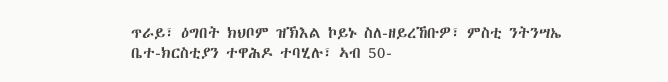ጥራይ፣ ዕግበት ክህቦም ዝኽእል ኮይኑ ስለ-ዘይረኸቡዎ፣ ምስቲ ንትንሣኤ ቤተ-ክርስቲያን ተዋሕዶ ተባሂሉ፣ ኣብ 50-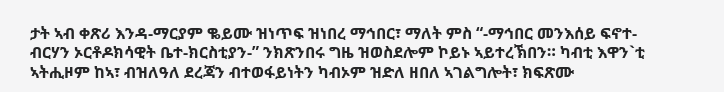ታት ኣብ ቀጽሪ እንዳ-ማርያም ቈይሙ ዝነጥፍ ዝነበረ ማኅበር፣ ማለት ምስ “-ማኅበር መንእሰይ ፍኖተ-ብርሃን ኦርቶዶክሳዊት ቤተ-ክርስቲያን-” ንክጽንበሩ ግዜ ዝወስደሎም ኮይኑ ኣይተረኽበን። ካብቲ እዋን`ቲ ኣትሒዞም ከኣ፣ ብዝለዓለ ደረጃን ብተወፋይነትን ካብኦም ዝድለ ዘበለ ኣገልግሎት፣ ክፍጽሙ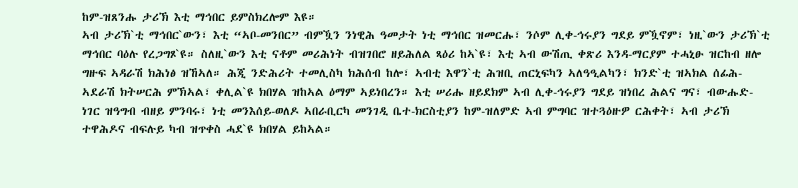ከም-ዝጸንሑ ታሪኽ እቲ ማኅበር ይምስክረሎም እዩ።
ኣብ ታሪኽ`ቲ ማኅበር`ውን፣ እቲ “ኣቦ-መንበር” ብምዃን ንነዊሕ ዓመታት ነቲ ማኅበር ዝመርሑ፣ ንሶም ሊቀ-ኅሩያን ግደይ ምዃኖም፣ ነዚ`ውን ታሪኽ`ቲ ማኅበር ባዕሉ የረጋግጾ`ዩ። ስለዚ`ውን እቲ ናቶም መሪሕነት ብዝገበሮ ዘይሕለል ጻዕሪ ከኣ`ዩ፣ እቲ ኣብ ውሽጢ ቀጽሪ እንዳ-ማርያም ተሓኒፁ ዝርከብ ዘሎ ግዙፍ ኣዳራሽ ክሕነፅ ዝኸኣለ። ሕጂ ንድሕሪት ተመሊስካ ክሕሰብ ከሎ፣ ኣብቲ እዋን`ቲ ሕዝቢ ጠርኒፍካን ኣለዓዒልካን፣ ክንድ`ቲ ዝኣክል ሰፊሕ-ኣደራሽ ክትሠርሕ ምኽኣል፣ ቀሊል`ዩ ክበሃል ዝከኣል ዕማም ኣይነበረን። እቲ ሠሪሑ ዘይደክም ኣብ ሊቀ-ኅሩያን ግደይ ዝነበረ ሕልና ግና፣ ብውሑድ- ነገር ዝዓግብ ብዘይ ምንባሩ፣ ነቲ መንእሰይ-ወለዶ ኣበራቢርካ መንገዲ ቤተ-ክርስቲያን ከም-ዝለምድ ኣብ ምግባር ዝተጓዕዙዎ ርሕቀት፣ ኣብ ታሪኽ ተዋሕዶና ብፍሉይ ካብ ዝጥቀስ ሓደ`ዩ ክበሃል ይከኣል።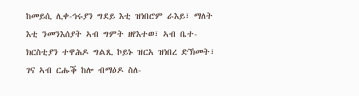ከመይሲ ሊቀ-ኅሩያን ግደይ እቲ ዝነበሮም ራእይ፣ ማለት እቲ ንመንእሰያት ኣብ ግምት ዘየእተወ፣ ኣብ ቤተ-ክርስቲያን ተዋሕዶ ግልጺ ኮይኑ ዝርአ ዝነበረ ድኽመት፣ ገና ኣብ ርሑቕ ከሎ ብማዕዶ ስለ-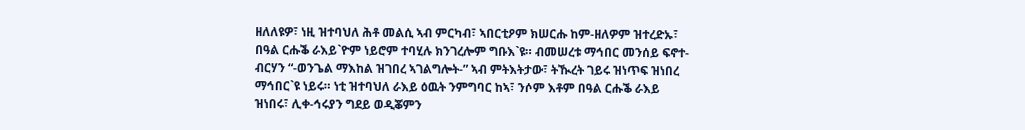ዘለለዩዎ፣ ነዚ ዝተባህለ ሕቶ መልሲ ኣብ ምርካብ፣ ኣበርቲዖም ክሠርሑ ከም-ዘለዎም ዝተረድኡ፣ በዓል ርሑቕ ራእይ`ዮም ነይሮም ተባሂሉ ክንገረሎም ግቡእ`ዩ። ብመሠረቱ ማኅበር መንሰይ ፍኖተ-ብርሃን “-ወንጌል ማእከል ዝገበረ ኣገልግሎት-” ኣብ ምትእትታው፣ ትዂረት ገይሩ ዝነጥፍ ዝነበረ ማኅበር`ዩ ነይሩ። ነቲ ዝተባህለ ራእይ ዕዉት ንምግባር ከኣ፣ ንሶም እቶም በዓል ርሑቕ ራእይ ዝነበሩ፣ ሊቀ-ኅሩያን ግደይ ወዲቖምን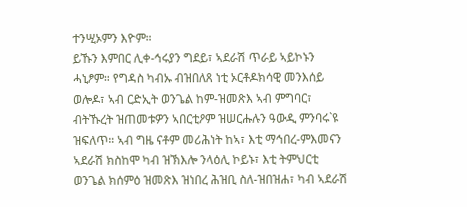ተንሢኦምን እዮም።
ይኹን እምበር ሊቀ-ኅሩያን ግደይ፣ ኣደራሽ ጥራይ ኣይኮኑን ሓኒፆም። የግዳስ ካብኡ ብዝበለጸ ነቲ ኦርቶዶክሳዊ መንእሰይ ወሎዶ፣ ኣብ ርድኢት ወንጌል ከም-ዝመጽእ ኣብ ምግባር፣ ብትኹረት ዝጠመቱዎን ኣበርቲዖም ዝሠርሑሉን ዓውዲ ምንባሩ`ዩ ዝፍለጥ። ኣብ ግዜ ናቶም መሪሕነት ከኣ፣ እቲ ማኅበረ-ምእመናን ኣደራሽ ክስከሞ ካብ ዝኽእሎ ንላዕሊ ኮይኑ፣ እቲ ትምህርቲ ወንጌል ክሰምዕ ዝመጽእ ዝነበረ ሕዝቢ ስለ-ዝበዝሐ፣ ካብ ኣደራሽ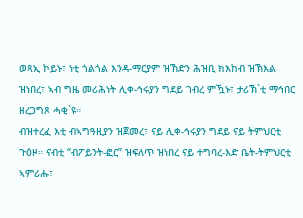ወጻኢ ኮይኑ፣ ነቲ ጎልጎል እንዳ-ማርያም ዝኸድን ሕዝቢ ክእከብ ዝኽእል ዝነበረ፣ ኣብ ግዜ መሪሕነት ሊቀ-ኅሩያን ግደይ ገብረ ምዃኑ፣ ታሪኽ`ቲ ማኅበር ዘረጋግጾ ሓቂ`ዩ።
ብዝተረፈ እቲ ብኣግዓዚያን ዝጀመረ፣ ናይ ሊቀ-ኅሩያን ግደይ ናይ ትምህርቲ ጉዕዞ። ናብቲ “ብፖይንት-ፎር” ዝፍለጥ ዝነበረ ናይ ተግባረ-እድ ቤት-ትምህርቲ ኣምሪሑ፣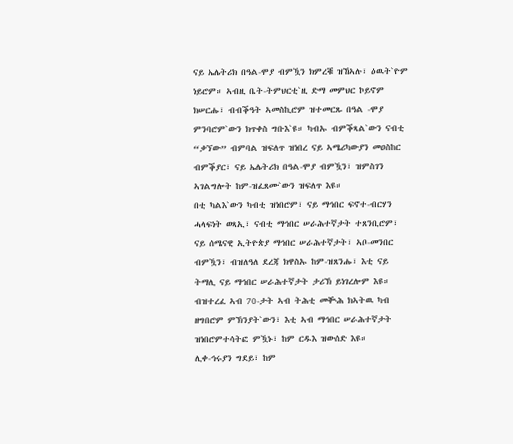ናይ ኤሌትሪክ በዓል-ሞያ ብምዃን ክምረቑ ዝኸኣሉ፣ ዕዉት`ዮም ነይሮም። ኣብዚ ቤት-ትምህርቲ`ዚ ድማ መምህር ኮይኖም ክሠርሑ፣ ብብቕዓት ኣመስኪሮም ዝተመርጹ በዓል -ሞያ ምንባሮም`ውን ክጥቀስ ግቡእ`ዩ። ካብኡ ብምቕጻል`ውን ናብቲ “ቃኘው” ብምባል ዝፍለጥ ዝነበረ ናይ ኣሜሪካውያን መዐስከር ብምቕያር፣ ናይ ኤሌትሪክ በዓል-ሞያ ብምዃን፣ ዝምስገን ኣገልግሎት ከም-ዝፈጸሙ`ውን ዝፍለጥ እዩ።
በቲ ካልእ`ውን ካብቲ ዝነበሮም፣ ናይ ማኅበር ፍኖተ-ብርሃን ሓላፍነት ወጻኢ፣ ናብቲ ማኅበር ሠራሕተኛታት ተጸንቢሮም፣ ናይ ሰሜናዊ ኢትዮጵያ ማኅበር ሠራሕተኛታት፣ ኣቦ-መንበር ብምዃን፣ ብዝለዓለ ደረጃ ክዋስኡ ከም-ዝጸንሑ፣ እቲ ናይ ትማሊ ናይ ማኅበር ሠራሕተኛታት ታሪኽ ይነገረሎም እዩ። ብዝተረፈ ኣብ 70-ታት ኣብ ትሕቲ መቚሕ ክኣትዉ ካብ ዘግበሮም ምኽንያት`ውን፣ እቲ ኣብ ማኅበር ሠራሕተኛታት ዝነበሮምተሳትፎ ምዃኑ፣ ከም ርዱእ ዝውሰድ እዩ።
ሊቀ-ኅሩያን ግደይ፣ ከም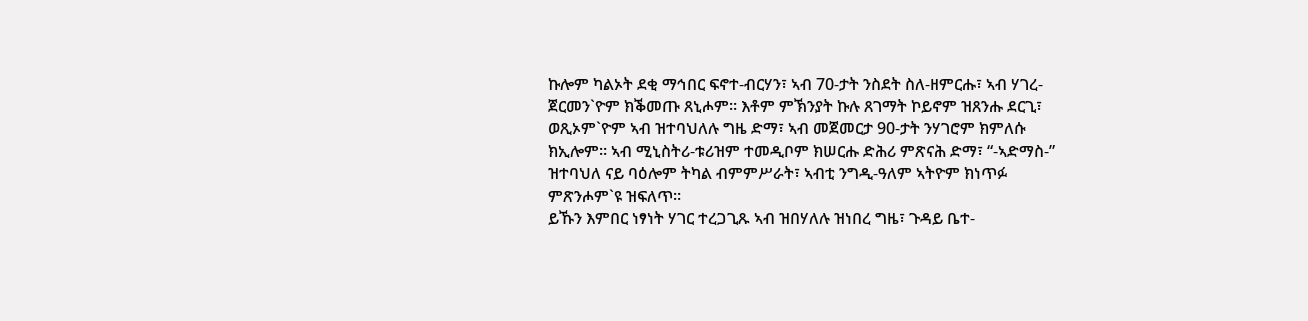ኩሎም ካልኦት ደቂ ማኅበር ፍኖተ-ብርሃን፣ ኣብ 70-ታት ንስደት ስለ-ዘምርሑ፣ ኣብ ሃገረ-ጀርመን`ዮም ክቕመጡ ጸኒሖም። እቶም ምኽንያት ኩሉ ጸገማት ኮይኖም ዝጸንሑ ደርጊ፣ ወጺኦም`ዮም ኣብ ዝተባህለሉ ግዜ ድማ፣ ኣብ መጀመርታ 90-ታት ንሃገሮም ክምለሱ ክኢሎም። ኣብ ሚኒስትሪ-ቱሪዝም ተመዲቦም ክሠርሑ ድሕሪ ምጽናሕ ድማ፣ “-ኣድማስ-” ዝተባህለ ናይ ባዕሎም ትካል ብምምሥራት፣ ኣብቲ ንግዲ-ዓለም ኣትዮም ክነጥፉ ምጽንሖም`ዩ ዝፍለጥ።
ይኹን እምበር ነፃነት ሃገር ተረጋጊጹ ኣብ ዝበሃለሉ ዝነበረ ግዜ፣ ጉዳይ ቤተ-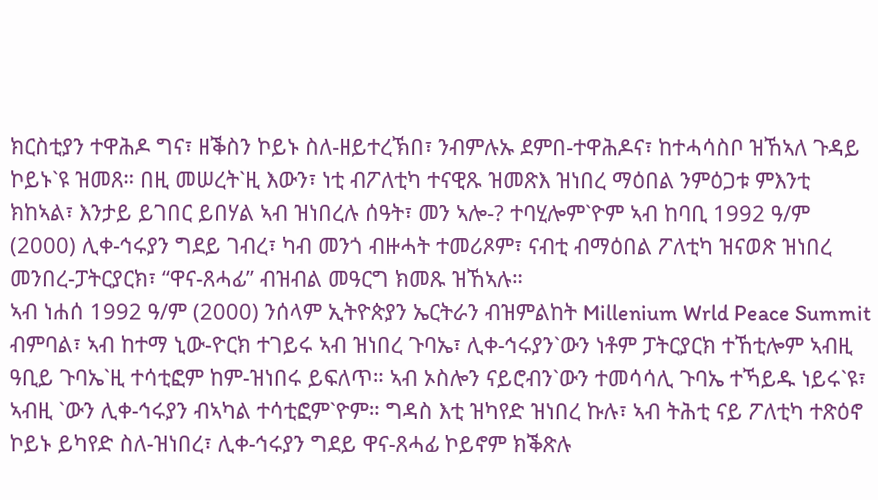ክርስቲያን ተዋሕዶ ግና፣ ዘቕስን ኮይኑ ስለ-ዘይተረኽበ፣ ንብምሉኡ ደምበ-ተዋሕዶና፣ ከተሓሳስቦ ዝኸኣለ ጉዳይ ኮይኑ`ዩ ዝመጸ። በዚ መሠረት`ዚ እውን፣ ነቲ ብፖለቲካ ተናዊጹ ዝመጽእ ዝነበረ ማዕበል ንምዕጋቱ ምእንቲ ክከኣል፣ እንታይ ይገበር ይበሃል ኣብ ዝነበረሉ ሰዓት፣ መን ኣሎ-? ተባሂሎም`ዮም ኣብ ከባቢ 1992 ዓ/ም (2000) ሊቀ-ኅሩያን ግደይ ገብረ፣ ካብ መንጎ ብዙሓት ተመሪጾም፣ ናብቲ ብማዕበል ፖለቲካ ዝናወጽ ዝነበረ መንበረ-ፓትርያርክ፣ “ዋና-ጸሓፊ” ብዝብል መዓርግ ክመጹ ዝኸኣሉ።
ኣብ ነሐሰ 1992 ዓ/ም (2000) ንሰላም ኢትዮጵያን ኤርትራን ብዝምልከት Millenium Wrld Peace Summit ብምባል፣ ኣብ ከተማ ኒው-ዮርክ ተገይሩ ኣብ ዝነበረ ጉባኤ፣ ሊቀ-ኅሩያን`ውን ነቶም ፓትርያርክ ተኸቲሎም ኣብዚ ዓቢይ ጉባኤ`ዚ ተሳቲፎም ከም-ዝነበሩ ይፍለጥ። ኣብ ኦስሎን ናይሮብን`ውን ተመሳሳሊ ጉባኤ ተኻይዱ ነይሩ`ዩ፣ ኣብዚ `ውን ሊቀ-ኅሩያን ብኣካል ተሳቲፎም`ዮም። ግዳስ እቲ ዝካየድ ዝነበረ ኩሉ፣ ኣብ ትሕቲ ናይ ፖለቲካ ተጽዕኖ ኮይኑ ይካየድ ስለ-ዝነበረ፣ ሊቀ-ኅሩያን ግደይ ዋና-ጸሓፊ ኮይኖም ክቕጽሉ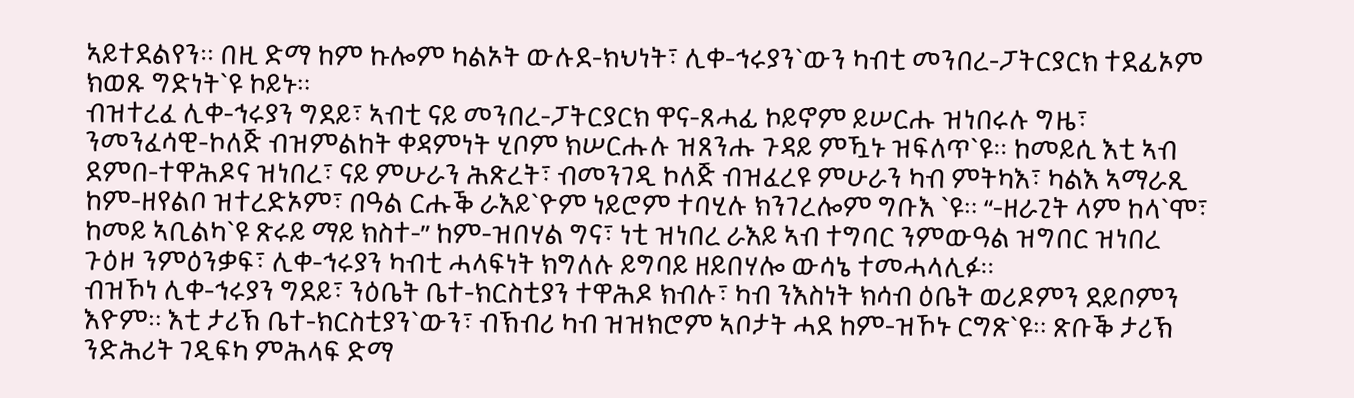ኣይተደልየን። በዚ ድማ ከም ኩሎም ካልኦት ውሉደ-ክህነት፣ ሊቀ-ኅሩያን`ውን ካብቲ መንበረ-ፓትርያርክ ተደፊኦም ክወጹ ግድነት`ዩ ኮይኑ።
ብዝተረፈ ሊቀ-ኅሩያን ግደይ፣ ኣብቲ ናይ መንበረ-ፓትርያርክ ዋና-ጸሓፊ ኮይኖም ይሠርሑ ዝነበሩሉ ግዜ፣ ንመንፈሳዊ-ኮለጅ ብዝምልከት ቀዳምነት ሂቦም ክሠርሑሉ ዝጸንሑ ጉዳይ ምዃኑ ዝፍለጥ`ዩ። ከመይሲ እቲ ኣብ ደምበ-ተዋሕዶና ዝነበረ፣ ናይ ምሁራን ሕጽረት፣ ብመንገዲ ኮለጅ ብዝፈረዩ ምሁራን ካብ ምትካእ፣ ካልእ ኣማራጺ ከም-ዘየልቦ ዝተረድኦም፣ በዓል ርሑቕ ራእይ`ዮም ነይሮም ተባሂሉ ክንገረሎም ግቡእ `ዩ። “-ዘራጊት ላም ከላ`ሞ፣ ከመይ ኣቢልካ`ዩ ጽሩይ ማይ ክስተ-” ከም-ዝበሃል ግና፣ ነቲ ዝነበረ ራእይ ኣብ ተግባር ንምውዓል ዝግበር ዝነበረ ጉዕዞ ንምዕንቃፍ፣ ሊቀ-ኅሩያን ካብቲ ሓላፍነት ክግለሉ ይግባይ ዘይበሃሎ ውሳኔ ተመሓላሊፉ።
ብዝኾነ ሊቀ-ኅሩያን ግደይ፣ ንዕቤት ቤተ-ክርስቲያን ተዋሕዶ ክብሉ፣ ካብ ንእስነት ክሳብ ዕቤት ወሪዶምን ደይቦምን እዮም። እቲ ታሪኽ ቤተ-ክርስቲያን`ውን፣ ብኽብሪ ካብ ዝዝክሮም ኣቦታት ሓደ ከም-ዝኾኑ ርግጽ`ዩ። ጽቡቕ ታሪኽ ንድሕሪት ገዲፍካ ምሕላፍ ድማ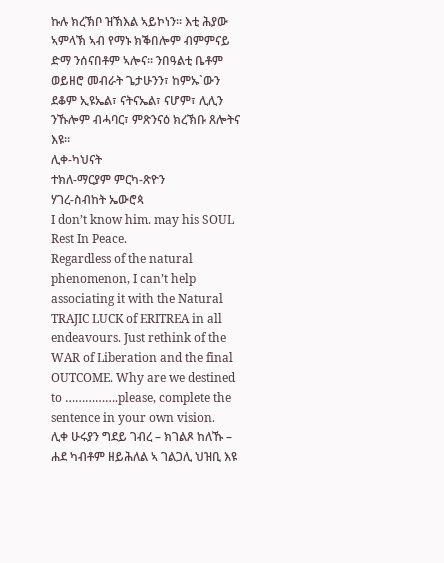ኩሉ ክረኽቦ ዝኽእል ኣይኮነን። እቲ ሕያው ኣምላኽ ኣብ የማኑ ክቕበሎም ብምምናይ ድማ ንሰናበቶም ኣሎና። ንበዓልቲ ቤቶም ወይዘሮ መብራት ጌታሁንን፣ ከምኡ`ውን ደቆም ኢዩኤል፣ ናትናኤል፣ ናሆም፣ ሊሊን ንኹሎም ብሓባር፣ ምጽንናዕ ክረኽቡ ጸሎትና እዩ።
ሊቀ-ካህናት
ተክለ-ማርያም ምርካ-ጽዮን
ሃገረ-ስብከት ኤውሮጳ
I don’t know him. may his SOUL Rest In Peace.
Regardless of the natural phenomenon, I can’t help associating it with the Natural TRAJIC LUCK of ERITREA in all endeavours. Just rethink of the WAR of Liberation and the final OUTCOME. Why are we destined to …………….please, complete the sentence in your own vision.
ሊቀ ሁሩያን ግደይ ገብረ – ክገልጾ ከለኹ – ሐደ ካብቶም ዘይሕለል ኣ ገልጋሊ ህዝቢ እዩ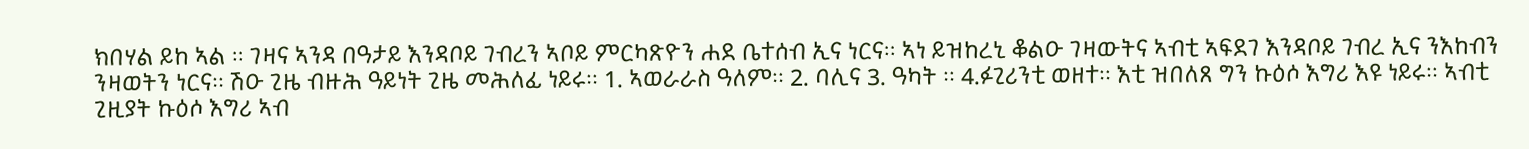ክበሃል ይከ ኣል ። ገዛና ኣንዳ በዓታይ እንዳቦይ ገብረን ኣቦይ ምርካጽዮን ሐደ ቤተሰብ ኢና ነርና። ኣነ ይዝከረኒ ቆልዑ ገዛውትና ኣብቲ ኣፍደገ እንዳቦይ ገብረ ኢና ንእከብን ንዛወትን ነርና። ሽዑ ጊዜ ብዙሕ ዓይነት ጊዜ መሕለፊ ነይሩ። 1. ኣወራራስ ዓለም። 2. ባሊና 3. ዓካት ። 4.ፉጊሪንቲ ወዘተ። እቲ ዝበለጸ ግን ኩዕሶ እግሪ እዩ ነይሩ። ኣብቲ ጊዚያት ኩዕሶ እግሪ ኣብ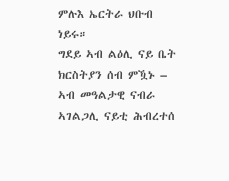ምሉእ ኤርትራ ህቡብ ነይሩ።
ግደይ ኣብ ልዕሊ ናይ ቤት ክርስትያን ሰብ ምዃኑ – ኣብ መዓልታዊ ናብራ ኣገልጋሊ ናይቲ ሕብረተሰ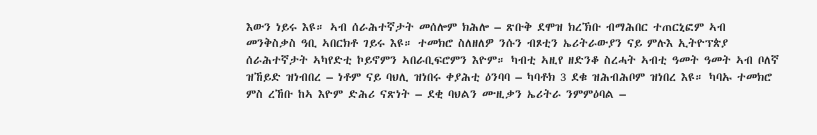እውን ነይሩ እዩ። ኣብ ሰራሕተኛታት መሰሎም ክሕሎ – ጽቡቅ ደሞዝ ክረኽቡ ብማሕበር ተጠርኒፎም ኣብ መንቅስቃስ ዓቢ ኣበርክቶ ገይሩ እዩ። ተመክሮ ስለዘለዎ ንሱን ብጾቲን ኤሪትራውያን ናይ ምሉእ ኢትዮፕጵያ ሰራሕተኛታት ኣካየድቲ ኮይኖምን ኣበራቢፍሮምን እዮም። ካብቲ ኣዚየ ዘድንቆ ስረሓት ኣብቲ ዓመት ዓመት ኣብ ቦለኛ ዝኸይድ ዝነብበረ – ነቶም ናይ ባህሊ ዝነበሩ ቀያሕቲ ዕንባባ – ካባቶክ 3 ደቁ ዝሕብሕቦም ዝነበረ እዩ። ካባኡ ተመክሮ ምስ ረኸቡ ከኣ እዮም ድሕሪ ናጽነት – ደቂ ባህልን ሙዚቃን ኤሪትራ ንምምዕባል –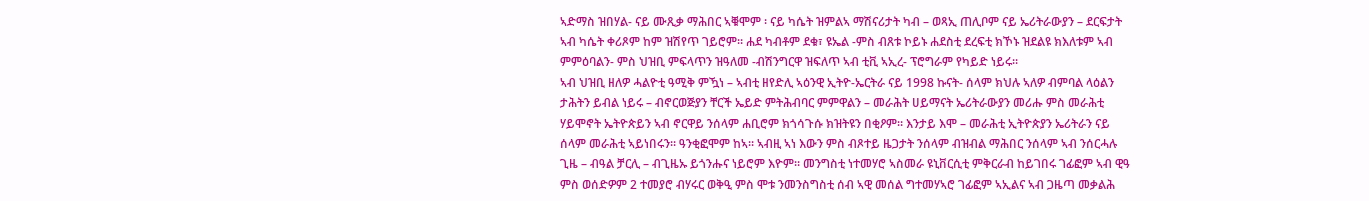ኣድማስ ዝበሃል- ናይ ሙጺቃ ማሕበር ኣቑሞም ፡ ናይ ካሴት ዝምልኣ ማሽናሪታት ካብ – ወጻኢ ጠሊቦም ናይ ኤሪትራውያን – ደርፍታት ኣብ ካሴት ቀሪጾም ከም ዝሽየጥ ገይሮም። ሐደ ካብቶም ደቁ፣ ዩኤል -ምስ ብጸቱ ኮይኑ ሐደስቲ ደረፍቲ ክኾኑ ዝደልዩ ክእለቱም ኣብ ምምዕባልን- ምስ ህዝቢ ምፍላጥን ዝዓለመ -ብሽንግርዋ ዝፍለጥ ኣብ ቲቪ ኣኢረ- ፕሮግራም የካይድ ነይሩ።
ኣብ ህዝቢ ዘለዎ ሓልዮቲ ዓሚቅ ምዃነ – ኣብቲ ዘየድሊ ኣዕንዊ ኢትዮ-ኤርትራ ናይ 1998 ኩናት- ሰላም ክህሉ ኣለዎ ብምባል ላዕልን ታሕትን ይብል ነይሩ – ብኖርወጅያን ቸርች ኤይድ ምትሕብባር ምምዋልን – መራሕት ሀይማናት ኤሪትራውያን መሪሑ ምስ መራሕቲ ሃይሞኖት ኤትዮጵይን ኣብ ኖርዋይ ንሰላም ሐቢሮም ክጎሳጉሱ ክዝትዩን በቂዖም። እንታይ እሞ – መራሕቲ ኢትዮጵያን ኤሪትራን ናይ ሰላም መራሕቲ ኣይነበሩን። ዓንቂፎሞም ከኣ። ኣብዚ ኣነ እውን ምስ ብጾተይ ዜጋታት ንሰላም ብዝብል ማሕበር ንሰላም ኣብ ንሰርሓሉ ጊዜ – ብዓል ቻርሊ – ብጊዜኡ ይጎንሑና ነይሮም እዮም። መንግስቲ ነተመሃሮ ኣስመራ ዩኒቨርሲቲ ምቅርራብ ከይገበሩ ገፊፎም ኣብ ዊዓ ምስ ወሰድዎም 2 ተመያሮ ብሃሩር ወቅዒ ምስ ሞቱ ንመንስግስቲ ሰብ ኣዊ መሰል ግተመሃኣሮ ገፊፎም ኣኢልና ኣብ ጋዜጣ መቃልሕ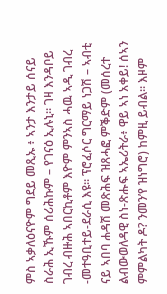ምስ ኣቃለዕናዮም ግደይ መጺኡ ፥ ኣንታ እንታይ ሰናይ ስራሕ ኢኹም ሰሪሕኩም – የገናዕ ኢሉኒ። ገዛ እንዳቦይ ገብረ ብዙሕ ኣበርኪቶም እዮም ምንኣስ ሓዉ ኣዲ ገብረ -መተዓቢተይ-ደራሲ እዩ። ፕሮፈሶር ግርማይ ነጋሽ – ኣብቲ ናይ ኣበባ ሐዳሽ መጽሕፍ ዝጸሓፎ ምቕድም (መሰረተ ልብውወለዳዊ ስነ-ጽሑፍ ኣኤሪትራ፥ ዋይ ኣነ አቀይ! ሰኣን ምምልካት ዶ? ንመን’የ ዝነግሮ) ከምዚ ይብል። እዞም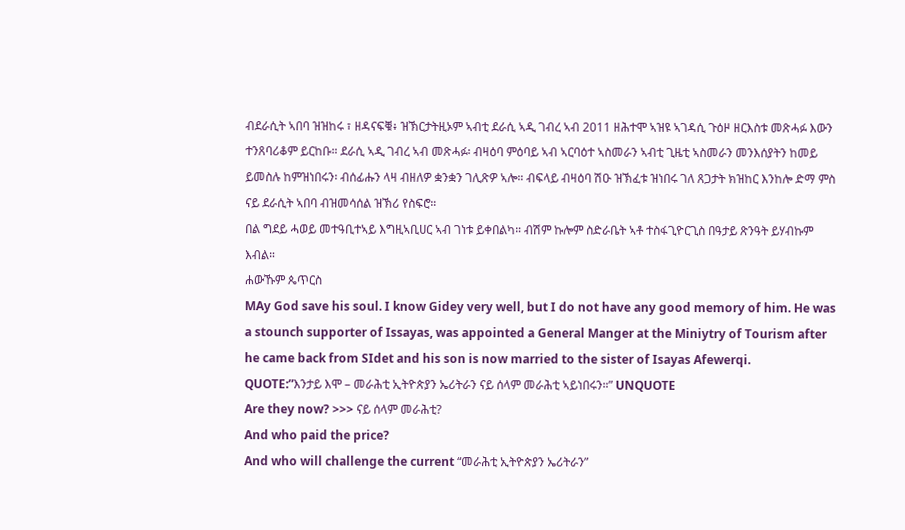ብደራሲት ኣበባ ዝዝከሩ ፣ ዘዳናፍቑ፥ ዝኽርታትዚኦም ኣብቲ ደራሲ ኣዲ ገብረ ኣብ 2011 ዘሕተሞ ኣዝዩ ኣገዳሲ ጉዕዞ ዘርእስቱ መጽሓፉ እውን ተንጸባሪቆም ይርከቡ። ደራሲ ኣዲ ገብረ ኣብ መጽሓፉ፡ ብዛዕባ ምዕባይ ኣብ ኣርባዕተ ኣስመራን ኣብቲ ጊዜቲ ኣስመራን መንእሰያትን ከመይ ይመስሉ ከምዝነበሩን፡ ብሰፊሑን ላዛ ብዘለዎ ቋንቋን ገሊጽዎ ኣሎ። ብፍላይ ብዛዕባ ሽዑ ዝኽፈቱ ዝነበሩ ገለ ጸጋታት ክዝከር እንከሎ ድማ ምስ ናይ ደራሲት ኣበባ ብዝመሳሰል ዝኽሪ የስፍሮ።
በል ግደይ ሓወይ መተዓቢተኣይ እግዚኣቢሀር ኣብ ገነቱ ይቀበልካ። ብሽም ኩሎም ስድራቤት ኣቶ ተስፋጊዮርጊስ በዓታይ ጽንዓት ይሃብኩም እብል።
ሐውኹም ጴጥርስ
MAy God save his soul. I know Gidey very well, but I do not have any good memory of him. He was a stounch supporter of Issayas, was appointed a General Manger at the Miniytry of Tourism after he came back from SIdet and his son is now married to the sister of Isayas Afewerqi.
QUOTE:”እንታይ እሞ – መራሕቲ ኢትዮጵያን ኤሪትራን ናይ ሰላም መራሕቲ ኣይነበሩን።” UNQUOTE
Are they now? >>> ናይ ሰላም መራሕቲ?
And who paid the price?
And who will challenge the current “መራሕቲ ኢትዮጵያን ኤሪትራን”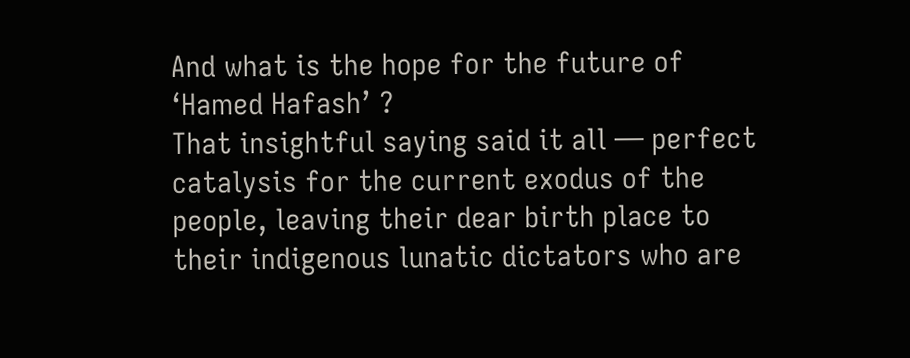And what is the hope for the future of ‘Hamed Hafash’ ?
That insightful saying said it all — perfect catalysis for the current exodus of the people, leaving their dear birth place to their indigenous lunatic dictators who are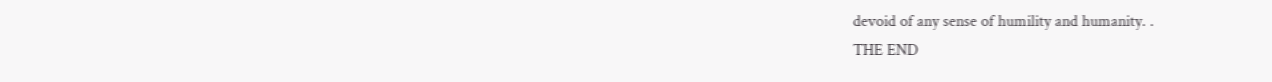devoid of any sense of humility and humanity. .
THE END